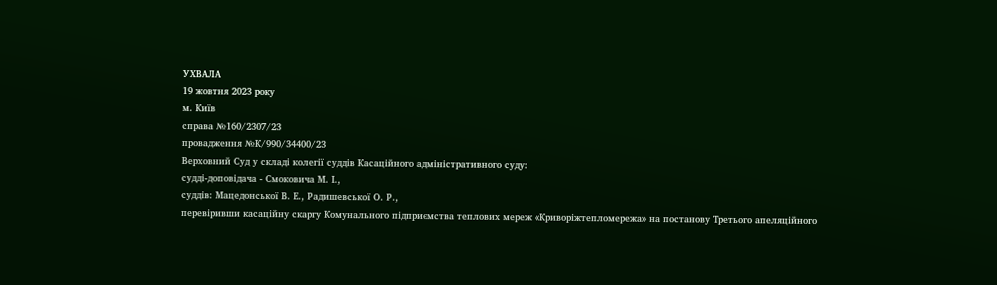УХВАЛА
19 жовтня 2023 року
м. Київ
справа №160/2307/23
провадження №К/990/34400/23
Верховний Суд у складі колегії суддів Касаційного адміністративного суду:
судді-доповідача - Смоковича М. І.,
суддів: Мацедонської В. Е., Радишевської О. Р.,
перевіривши касаційну скаргу Комунального підприємства теплових мереж «Криворіжтепломережа» на постанову Третього апеляційного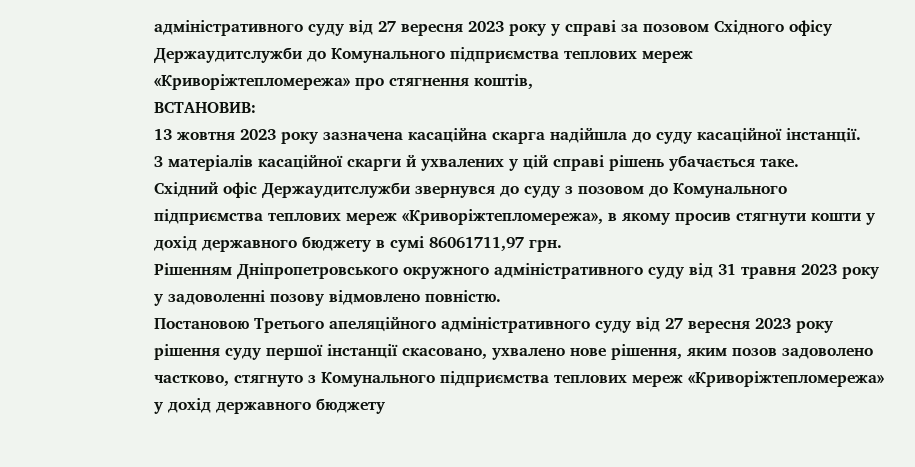адміністративного суду від 27 вересня 2023 року у справі за позовом Східного офісу Держаудитслужби до Комунального підприємства теплових мереж «Криворіжтепломережа» про стягнення коштів,
ВСТАНОВИВ:
13 жовтня 2023 року зазначена касаційна скарга надійшла до суду касаційної інстанції.
З матеріалів касаційної скарги й ухвалених у цій справі рішень убачається таке.
Східний офіс Держаудитслужби звернувся до суду з позовом до Комунального підприємства теплових мереж «Криворіжтепломережа», в якому просив стягнути кошти у дохід державного бюджету в сумі 86061711,97 грн.
Рішенням Дніпропетровського окружного адміністративного суду від 31 травня 2023 року у задоволенні позову відмовлено повністю.
Постановою Третього апеляційного адміністративного суду від 27 вересня 2023 року рішення суду першої інстанції скасовано, ухвалено нове рішення, яким позов задоволено частково, стягнуто з Комунального підприємства теплових мереж «Криворіжтепломережа» у дохід державного бюджету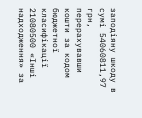заподіяну шкоду в сумі 54060811,97 грн, перерахувавши кошти за кодом бюджетної класифікації 21080500 «Інші надходження» за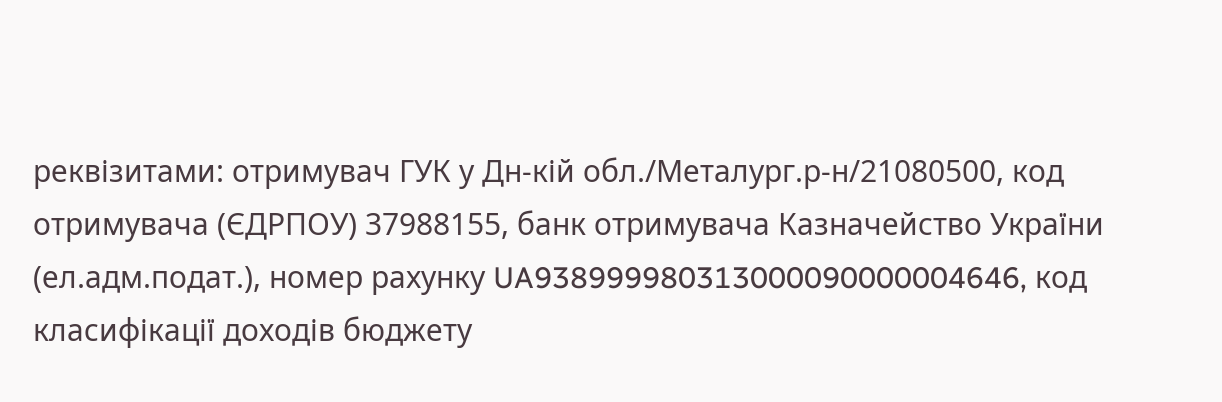реквізитами: отримувач ГУК у Дн-кій обл./Металург.р-н/21080500, код отримувача (ЄДРПОУ) 37988155, банк отримувача Казначейство України (ел.адм.подат.), номер рахунку UA938999980313000090000004646, код класифікації доходів бюджету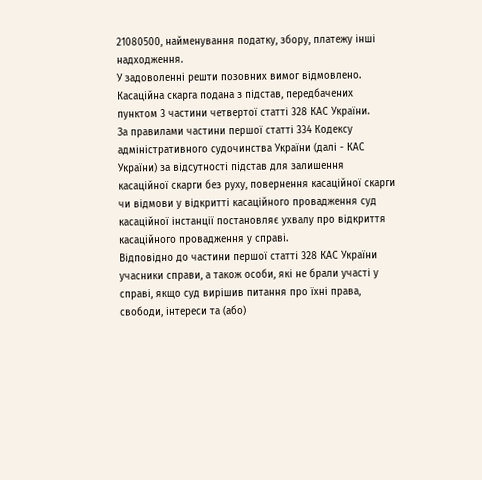21080500, найменування податку, збору, платежу інші надходження.
У задоволенні решти позовних вимог відмовлено.
Касаційна скарга подана з підстав, передбачених пунктом 3 частини четвертої статті 328 КАС України.
За правилами частини першої статті 334 Кодексу адміністративного судочинства України (далі - КАС України) за відсутності підстав для залишення касаційної скарги без руху, повернення касаційної скарги чи відмови у відкритті касаційного провадження суд касаційної інстанції постановляє ухвалу про відкриття касаційного провадження у справі.
Відповідно до частини першої статті 328 КАС України учасники справи, а також особи, які не брали участі у справі, якщо суд вирішив питання про їхні права, свободи, інтереси та (або)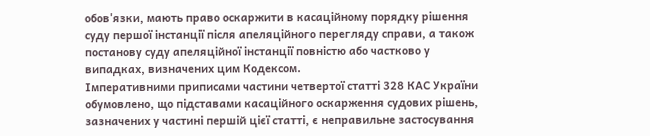обов'язки, мають право оскаржити в касаційному порядку рішення суду першої інстанції після апеляційного перегляду справи, а також постанову суду апеляційної інстанції повністю або частково у випадках, визначених цим Кодексом.
Імперативними приписами частини четвертої статті 328 КАС України обумовлено, що підставами касаційного оскарження судових рішень, зазначених у частині першій цієї статті, є неправильне застосування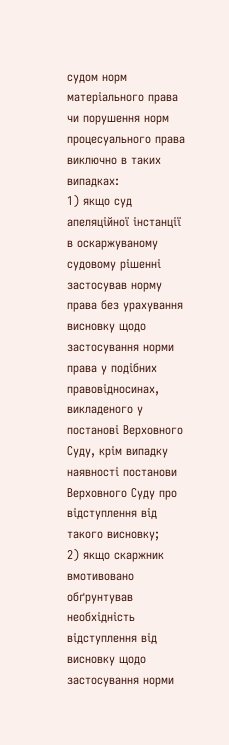судом норм матеріального права чи порушення норм процесуального права виключно в таких випадках:
1) якщо суд апеляційної інстанції в оскаржуваному судовому рішенні застосував норму права без урахування висновку щодо застосування норми права у подібних правовідносинах, викладеного у постанові Верховного Суду, крім випадку наявності постанови Верховного Суду про відступлення від такого висновку;
2) якщо скаржник вмотивовано обґрунтував необхідність відступлення від висновку щодо застосування норми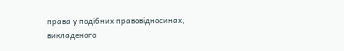права у подібних правовідносинах, викладеного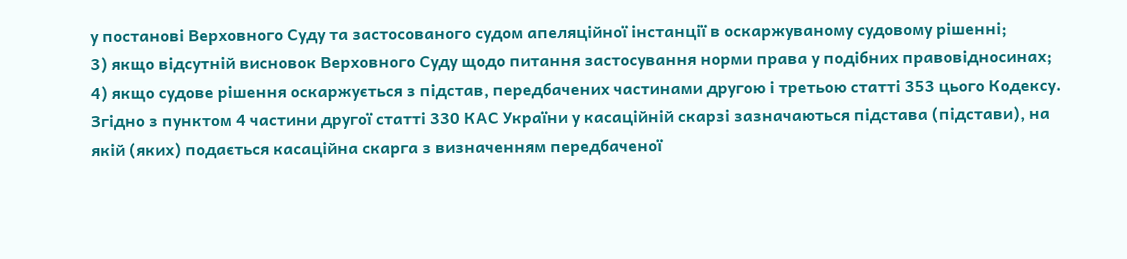у постанові Верховного Суду та застосованого судом апеляційної інстанції в оскаржуваному судовому рішенні;
3) якщо відсутній висновок Верховного Суду щодо питання застосування норми права у подібних правовідносинах;
4) якщо судове рішення оскаржується з підстав, передбачених частинами другою і третьою статті 353 цього Кодексу.
Згідно з пунктом 4 частини другої статті 330 КАС України у касаційній скарзі зазначаються підстава (підстави), на якій (яких) подається касаційна скарга з визначенням передбаченої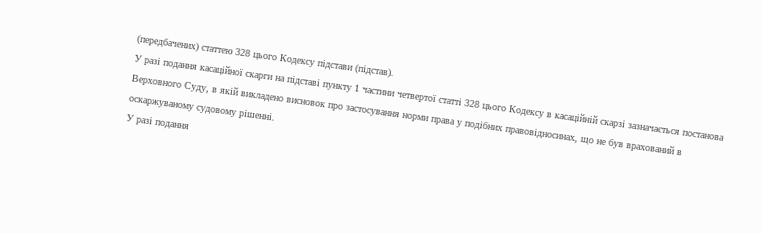(передбачених) статтею 328 цього Кодексу підстави (підстав).
У разі подання касаційної скарги на підставі пункту 1 частини четвертої статті 328 цього Кодексу в касаційній скарзі зазначається постанова Верховного Суду, в якій викладено висновок про застосування норми права у подібних правовідносинах, що не був врахований в оскаржуваному судовому рішенні.
У разі подання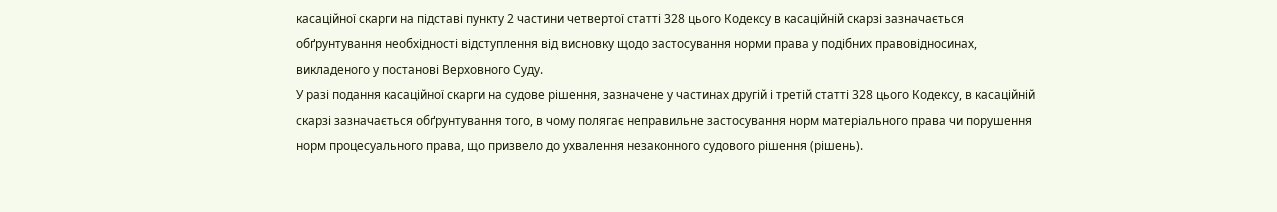касаційної скарги на підставі пункту 2 частини четвертої статті 328 цього Кодексу в касаційній скарзі зазначається обґрунтування необхідності відступлення від висновку щодо застосування норми права у подібних правовідносинах, викладеного у постанові Верховного Суду.
У разі подання касаційної скарги на судове рішення, зазначене у частинах другій і третій статті 328 цього Кодексу, в касаційній скарзі зазначається обґрунтування того, в чому полягає неправильне застосування норм матеріального права чи порушення норм процесуального права, що призвело до ухвалення незаконного судового рішення (рішень).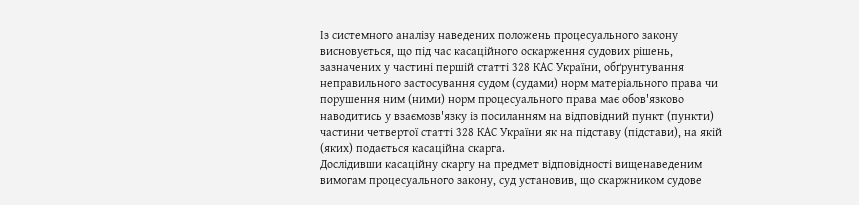Із системного аналізу наведених положень процесуального закону висновується, що під час касаційного оскарження судових рішень, зазначених у частині першій статті 328 КАС України, обґрунтування неправильного застосування судом (судами) норм матеріального права чи порушення ним (ними) норм процесуального права має обов'язково наводитись у взаємозв'язку із посиланням на відповідний пункт (пункти) частини четвертої статті 328 КАС України як на підставу (підстави), на якій (яких) подається касаційна скарга.
Дослідивши касаційну скаргу на предмет відповідності вищенаведеним вимогам процесуального закону, суд установив, що скаржником судове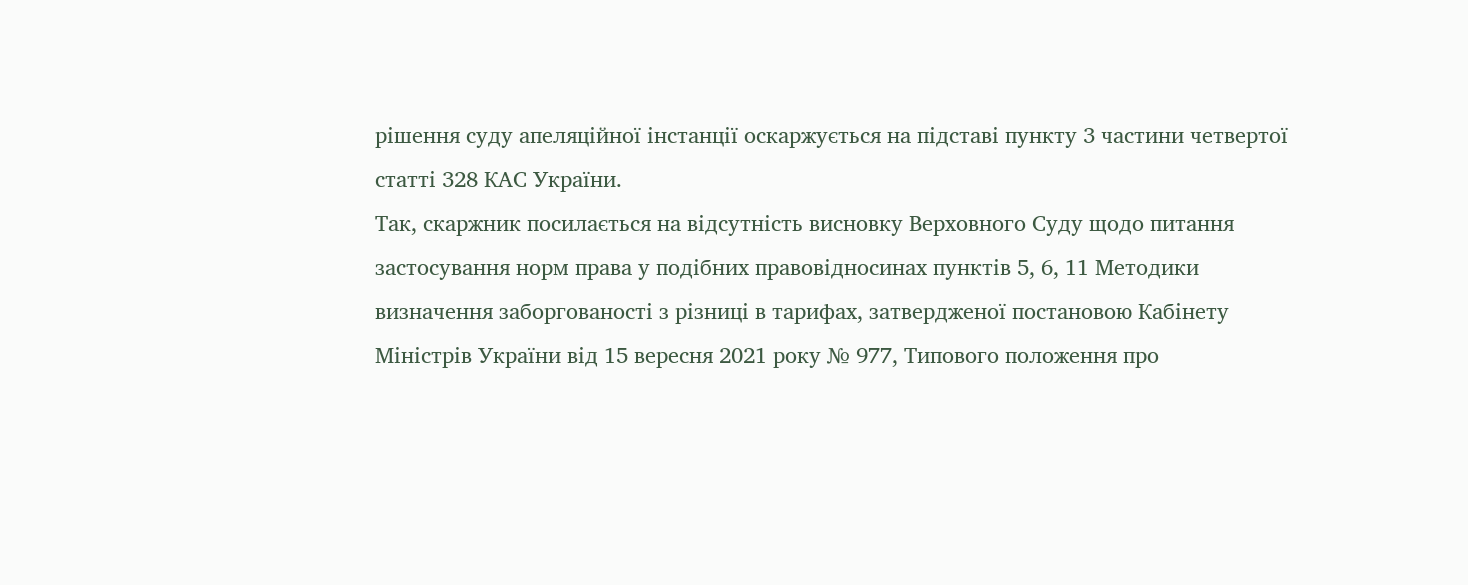рішення суду апеляційної інстанції оскаржується на підставі пункту 3 частини четвертої статті 328 КАС України.
Так, скаржник посилається на відсутність висновку Верховного Суду щодо питання застосування норм права у подібних правовідносинах пунктів 5, 6, 11 Методики визначення заборгованості з різниці в тарифах, затвердженої постановою Кабінету Міністрів України від 15 вересня 2021 року № 977, Типового положення про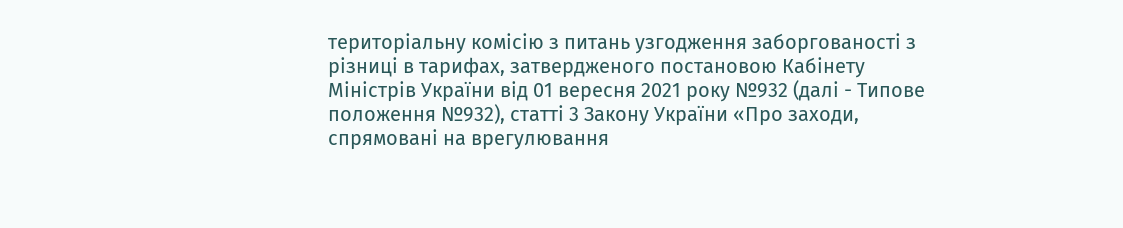територіальну комісію з питань узгодження заборгованості з різниці в тарифах, затвердженого постановою Кабінету Міністрів України від 01 вересня 2021 року №932 (далі - Типове положення №932), статті 3 Закону України «Про заходи, спрямовані на врегулювання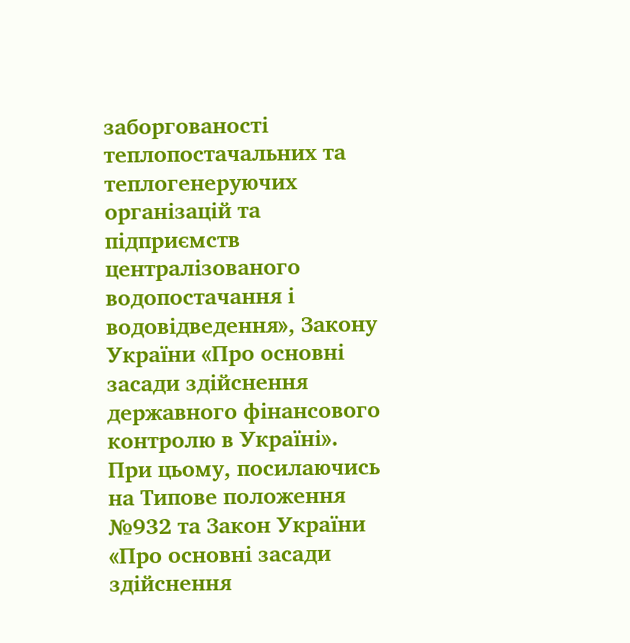заборгованості теплопостачальних та теплогенеруючих організацій та підприємств централізованого водопостачання і водовідведення», Закону України «Про основні засади здійснення державного фінансового контролю в Україні».
При цьому, посилаючись на Типове положення №932 та Закон України «Про основні засади здійснення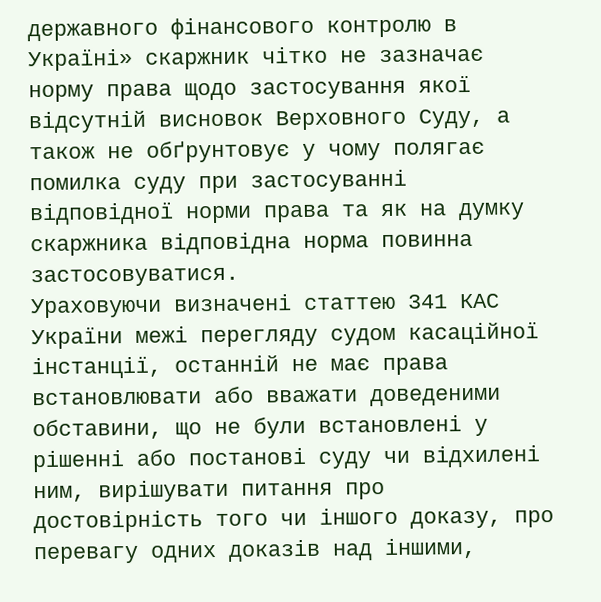державного фінансового контролю в Україні» скаржник чітко не зазначає норму права щодо застосування якої відсутній висновок Верховного Суду, а також не обґрунтовує у чому полягає помилка суду при застосуванні відповідної норми права та як на думку скаржника відповідна норма повинна застосовуватися.
Ураховуючи визначені статтею 341 КАС України межі перегляду судом касаційної інстанції, останній не має права встановлювати або вважати доведеними обставини, що не були встановлені у рішенні або постанові суду чи відхилені ним, вирішувати питання про достовірність того чи іншого доказу, про перевагу одних доказів над іншими,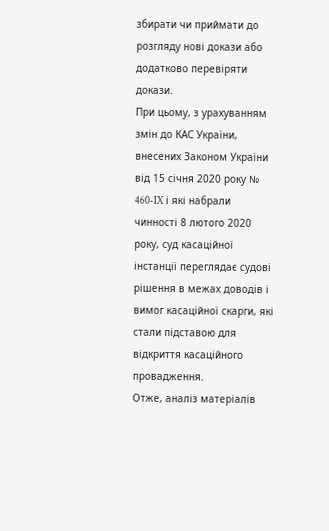збирати чи приймати до розгляду нові докази або додатково перевіряти докази.
При цьому, з урахуванням змін до КАС України, внесених Законом України від 15 січня 2020 року № 460-IX і які набрали чинності 8 лютого 2020 року, суд касаційної інстанції переглядає судові рішення в межах доводів і вимог касаційної скарги, які стали підставою для відкриття касаційного провадження.
Отже, аналіз матеріалів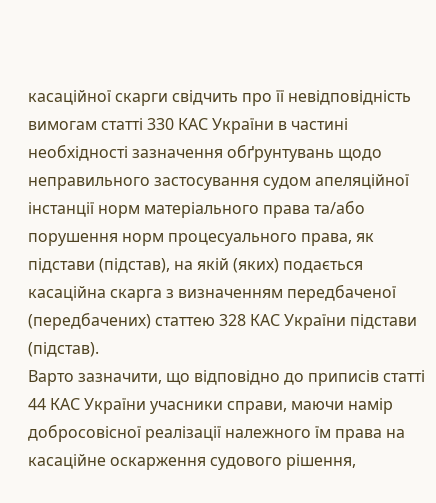касаційної скарги свідчить про її невідповідність вимогам статті 330 КАС України в частині необхідності зазначення обґрунтувань щодо неправильного застосування судом апеляційної інстанції норм матеріального права та/або порушення норм процесуального права, як підстави (підстав), на якій (яких) подається касаційна скарга з визначенням передбаченої (передбачених) статтею 328 КАС України підстави (підстав).
Варто зазначити, що відповідно до приписів статті 44 КАС України учасники справи, маючи намір добросовісної реалізації належного їм права на касаційне оскарження судового рішення,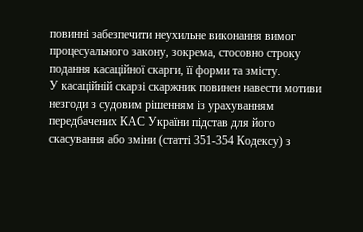повинні забезпечити неухильне виконання вимог процесуального закону, зокрема, стосовно строку подання касаційної скарги, її форми та змісту.
У касаційній скарзі скаржник повинен навести мотиви незгоди з судовим рішенням із урахуванням передбачених КАС України підстав для його скасування або зміни (статті 351-354 Кодексу) з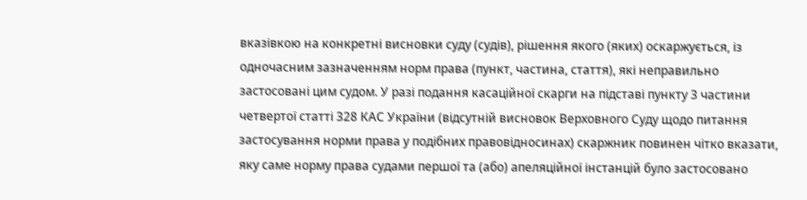вказівкою на конкретні висновки суду (судів), рішення якого (яких) оскаржується, із одночасним зазначенням норм права (пункт, частина, стаття), які неправильно застосовані цим судом. У разі подання касаційної скарги на підставі пункту 3 частини четвертої статті 328 КАС України (відсутній висновок Верховного Суду щодо питання застосування норми права у подібних правовідносинах) скаржник повинен чітко вказати, яку саме норму права судами першої та (або) апеляційної інстанцій було застосовано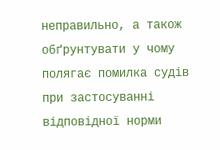неправильно, а також обґрунтувати у чому полягає помилка судів при застосуванні відповідної норми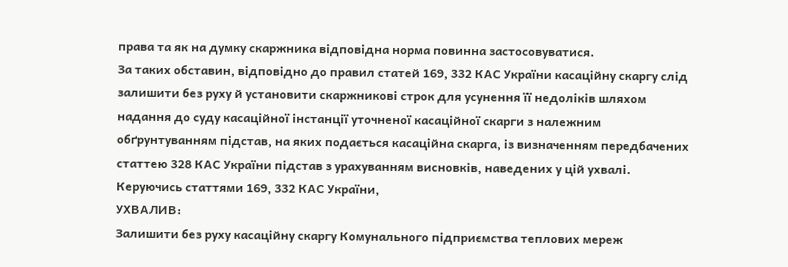права та як на думку скаржника відповідна норма повинна застосовуватися.
За таких обставин, відповідно до правил статей 169, 332 КАС України касаційну скаргу слід залишити без руху й установити скаржникові строк для усунення її недоліків шляхом надання до суду касаційної інстанції уточненої касаційної скарги з належним обґрунтуванням підстав, на яких подається касаційна скарга, із визначенням передбачених статтею 328 КАС України підстав з урахуванням висновків, наведених у цій ухвалі.
Керуючись статтями 169, 332 КАС України,
УХВАЛИВ:
Залишити без руху касаційну скаргу Комунального підприємства теплових мереж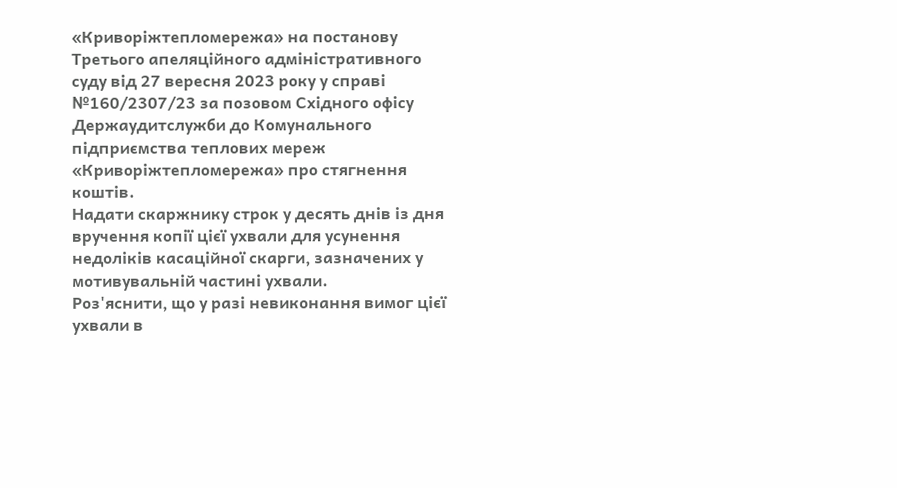«Криворіжтепломережа» на постанову Третього апеляційного адміністративного суду від 27 вересня 2023 року у справі №160/2307/23 за позовом Східного офісу Держаудитслужби до Комунального підприємства теплових мереж «Криворіжтепломережа» про стягнення коштів.
Надати скаржнику строк у десять днів із дня вручення копії цієї ухвали для усунення недоліків касаційної скарги, зазначених у мотивувальній частині ухвали.
Роз'яснити, що у разі невиконання вимог цієї ухвали в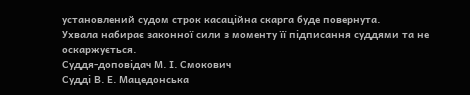установлений судом строк касаційна скарга буде повернута.
Ухвала набирає законної сили з моменту її підписання суддями та не оскаржується.
Суддя-доповідач М. І. Смокович
Судді В. Е. Мацедонська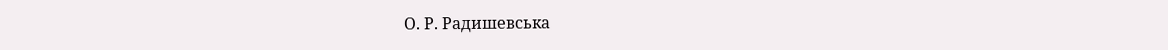О. Р. Радишевська